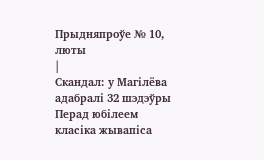Прыдняпроўе № 10, люты
|
Скандал: у Магілёва адабралі 32 шэдэўры
Перад юбілеем класіка жывапіса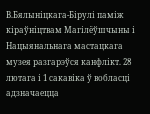В.Бялыніцкага-Бірулі паміж кіраўніцтвам Магілёўшчыны і Нацыянальнага мастацкага музея разгарэўся канфлікт. 28 лютага і 1 сакавіка ў вобласці адзначаецца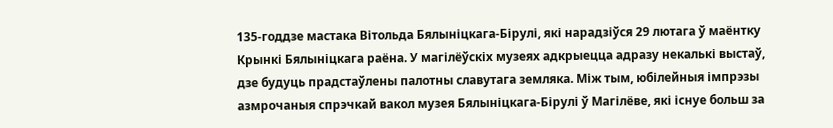135-годдзе мастака Вітольда Бялыніцкага-Бірулі, які нарадзіўся 29 лютага ў маёнтку Крынкі Бялыніцкага раёна. У магілёўскіх музеях адкрыецца адразу некалькі выстаў, дзе будуць прадстаўлены палотны славутага земляка. Між тым, юбілейныя імпрэзы азмрочаныя спрэчкай вакол музея Бялыніцкага-Бірулі ў Магілёве, які існуе больш за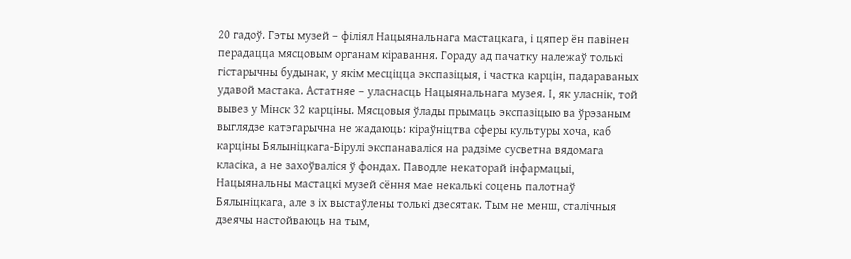20 гадоў. Гэты музей – філіял Нацыянальнага мастацкага, і цяпер ён павінен перадацца мясцовым органам кіравання. Гораду ад пачатку належаў толькі гістарычны будынак, у якім месціцца экспазіцыя, і частка карцін, падараваных удавой мастака. Астатняе – уласнасць Нацыянальнага музея. І, як уласнік, той вывез у Мінск 32 карціны. Мясцовыя ўлады прымаць экспазіцыю ва ўрэзаным выглядзе катэгарычна не жадаюць: кіраўніцтва сферы культуры хоча, каб карціны Бялыніцкага-Бірулі экспанаваліся на радзіме сусветна вядомага класіка, а не захоўваліся ў фондах. Паводле некаторай інфармацыі, Нацыянальны мастацкі музей сёння мае некалькі соцень палотнаў Бялыніцкага, але з іх выстаўлены толькі дзесятак. Тым не менш, сталічныя дзеячы настойваюць на тым,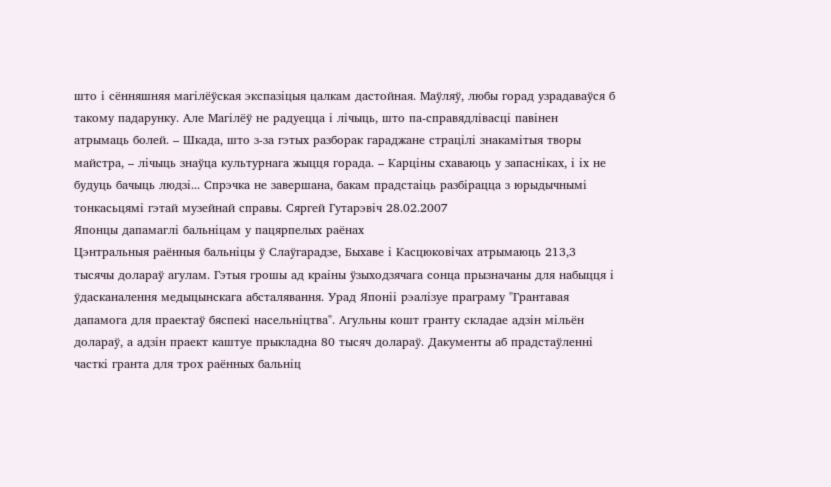што і сённяшняя магілёўская экспазіцыя цалкам дастойная. Маўляў, любы горад узрадаваўся б такому падарунку. Але Магілёў не радуецца і лічыць, што па-справядлівасці павінен атрымаць болей. – Шкада, што з-за гэтых разборак гараджане страцілі знакамітыя творы майстра, – лічыць знаўца культурнага жыцця горада. – Карціны схаваюць у запасніках, і іх не будуць бачыць людзі... Спрэчка не завершана, бакам прадстаіць разбірацца з юрыдычнымі тонкасьцямі гэтай музейнай справы. Сяргей Гутарэвіч 28.02.2007
Японцы дапамаглі бальніцам у пацярпелых раёнах
Цэнтральныя раённыя бальніцы ў Слаўгарадзе, Быхаве і Касцюковічах атрымаюць 213,3 тысячы долараў агулам. Гэтыя грошы ад краіны ўзыходзячага сонца прызначаны для набыцця і ўдасканалення медыцынскага абсталявання. Урад Японіі рэалізуе праграму "Грантавая дапамога для праектаў бяспекі насельніцтва". Агульны кошт гранту складае адзін мільён долараў, а адзін праект каштуе прыкладна 80 тысяч долараў. Дакументы аб прадстаўленні часткі гранта для трох раённых бальніц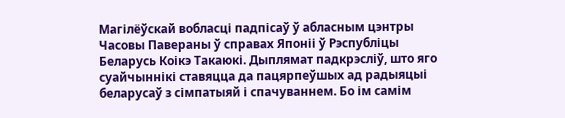Магілёўскай вобласці падпісаў ў абласным цэнтры Часовы Павераны ў справах Японіі ў Рэспубліцы Беларусь Коікэ Такаюкі. Дыплямат падкрэсліў, што яго суайчыннікі ставяцца да пацярпеўшых ад радыяцыі беларусаў з сімпатыяй і спачуваннем. Бо ім самім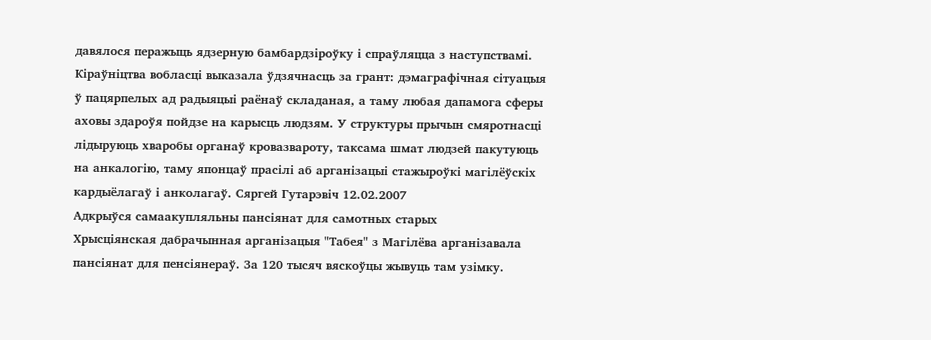давялося перажыць ядзерную бамбардзіроўку і спраўляцца з наступствамі. Кіраўніцтва вобласці выказала ўдзячнасць за грант: дэмаграфічная сітуацыя ў пацярпелых ад радыяцыі раёнаў складаная, а таму любая дапамога сферы аховы здароўя пойдзе на карысць людзям. У структуры прычын смяротнасці лідыруюць хваробы органаў кровазвароту, таксама шмат людзей пакутуюць на анкалогію, таму японцаў прасілі аб арганізацыі стажыроўкі магілёўскіх кардыёлагаў і анколагаў. Сяргей Гутарэвіч 12.02.2007
Адкрыўся самаакупляльны пансіянат для самотных старых
Хрысціянская дабрачынная арганізацыя "Табея" з Магілёва арганізавала пансіянат для пенсіянераў. За 120 тысяч вяскоўцы жывуць там узімку.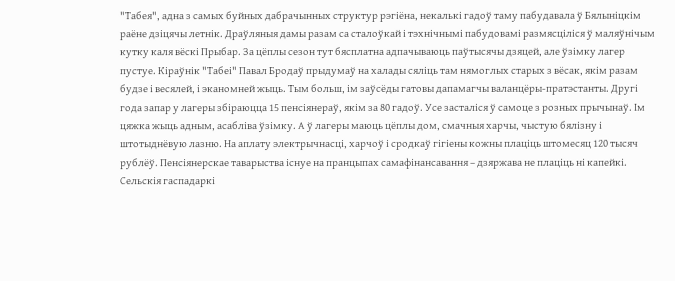"Табея", адна з самых буйных дабрачынных структур рэгіёна, некалькі гадоў таму пабудавала ў Бялыніцкім раёне дзіцячы летнік. Драўляныя дамы разам са сталоўкай і тэхнічнымі пабудовамі размясціліся ў маляўнічым кутку каля вёскі Прыбар. За цёплы сезон тут бясплатна адпачываюць паўтысячы дзяцей, але ўзімку лагер пустуе. Кіраўнік "Табеі" Павал Бродаў прыдумаў на халады сяліць там нямоглых старых з вёсак, якім разам будзе і весялей, і эканомней жыць. Тым больш, ім заўсёды гатовы дапамагчы валанцёры-пратэстанты. Другі года запар у лагеры збіраюцца 15 пенсіянераў, якім за 80 гадоў. Усе засталіся ў самоце з розных прычынаў. Ім цяжка жыць адным, асабліва ўзімку. А ў лагеры маюць цёплы дом, смачныя харчы, чыстую бялізну і штотыднёвую лазню. На аплату электрычнасці, харчоў і сродкаў гігіены кожны плаціць штомесяц 120 тысяч рублёў. Пенсіянерскае таварыства існуе на пранцыпах самафінансавання – дзяржава не плаціць ні капейкі. Сельскія гаспадаркі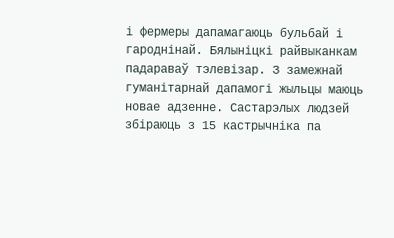і фермеры дапамагаюць бульбай і гароднінай. Бялыніцкі райвыканкам падараваў тэлевізар. З замежнай гуманітарнай дапамогі жыльцы маюць новае адзенне. Састарэлых людзей збіраюць з 15 кастрычніка па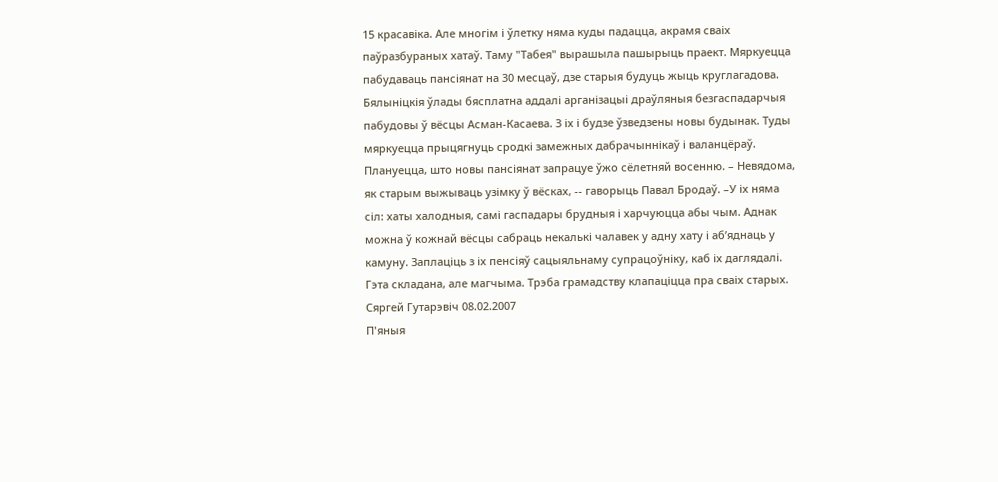15 красавіка. Але многім і ўлетку няма куды падацца, акрамя сваіх паўразбураных хатаў. Таму "Табея" вырашыла пашырыць праект. Мяркуецца пабудаваць пансіянат на 30 месцаў, дзе старыя будуць жыць круглагадова. Бялыніцкія ўлады бясплатна аддалі арганізацыі драўляныя безгаспадарчыя пабудовы ў вёсцы Асман-Касаева. З іх і будзе ўзведзены новы будынак. Туды мяркуецца прыцягнуць сродкі замежных дабрачыннікаў і валанцёраў. Плануецца, што новы пансіянат запрацуе ўжо сёлетняй восенню. – Невядома, як старым выжываць узімку ў вёсках, -- гаворыць Павал Бродаў. –У іх няма сіл: хаты халодныя, самі гаспадары брудныя і харчуюцца абы чым. Аднак можна ў кожнай вёсцы сабраць некалькі чалавек у адну хату і аб’яднаць у камуну. Заплаціць з іх пенсіяў сацыяльнаму супрацоўніку, каб іх даглядалі. Гэта складана, але магчыма. Трэба грамадству клапаціцца пра сваіх старых. Сяргей Гутарэвіч 08.02.2007
П'яныя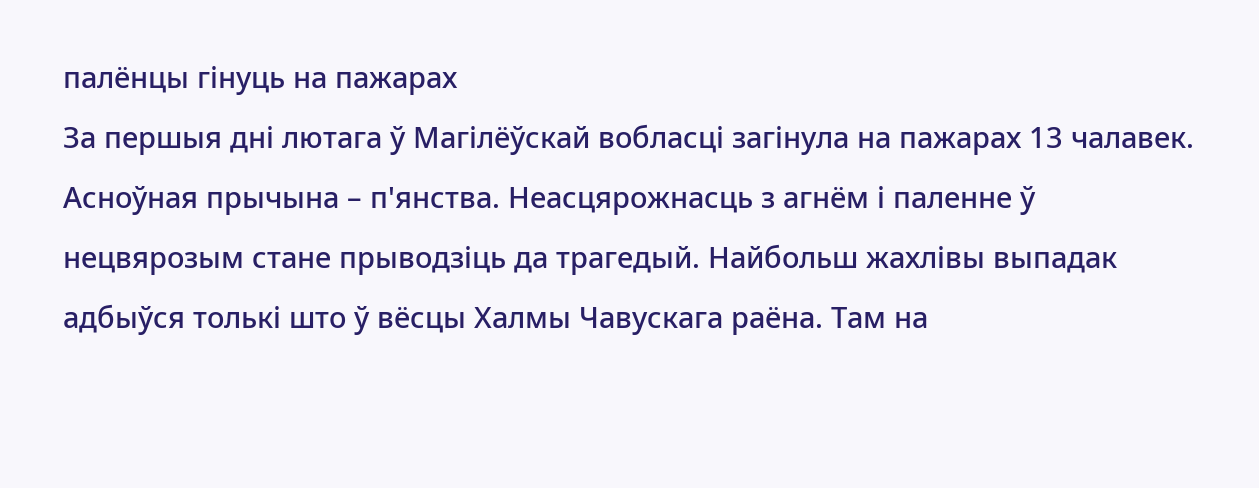палёнцы гінуць на пажарах
За першыя дні лютага ў Магілёўскай вобласці загінула на пажарах 13 чалавек. Асноўная прычына – п'янства. Неасцярожнасць з агнём і паленне ў нецвярозым стане прыводзіць да трагедый. Найбольш жахлівы выпадак адбыўся толькі што ў вёсцы Халмы Чавускага раёна. Там на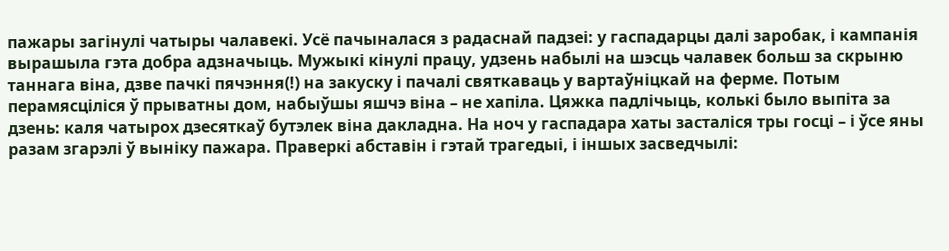пажары загінулі чатыры чалавекі. Усё пачыналася з радаснай падзеі: у гаспадарцы далі заробак, і кампанія вырашыла гэта добра адзначыць. Мужыкі кінулі працу, удзень набылі на шэсць чалавек больш за скрыню таннага віна, дзве пачкі пячэння(!) на закуску і пачалі святкаваць у вартаўніцкай на ферме. Потым перамясціліся ў прыватны дом, набыўшы яшчэ віна – не хапіла. Цяжка падлічыць, колькі было выпіта за дзень: каля чатырох дзесяткаў бутэлек віна дакладна. На ноч у гаспадара хаты засталіся тры госці – і ўсе яны разам згарэлі ў выніку пажара. Праверкі абставін і гэтай трагедыі, і іншых засведчылі: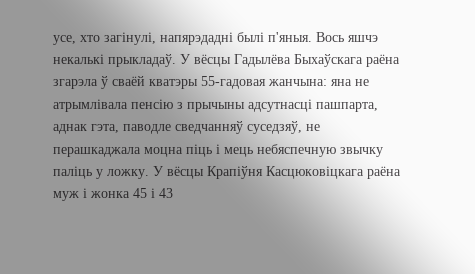усе, хто загінулі, напярэдадні былі п'яныя. Вось яшчэ некалькі прыкладаў. У вёсцы Гадылёва Быхаўскага раёна згарэла ў сваёй кватэры 55-гадовая жанчына: яна не атрымлівала пенсію з прычыны адсутнасці пашпарта, аднак гэта, паводле сведчанняў суседзяў, не перашкаджала моцна піць і мець небяспечную звычку паліць у ложку. У вёсцы Крапіўня Касцюковіцкага раёна муж і жонка 45 і 43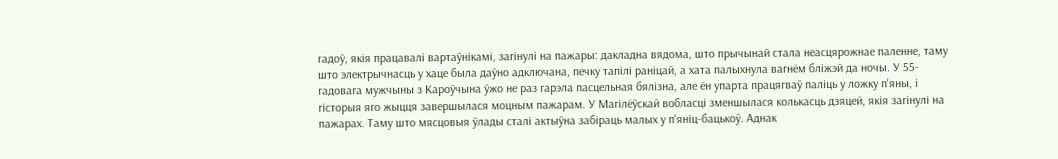гадоў, якія працавалі вартаўнікамі, загінулі на пажары: дакладна вядома, што прычынай стала неасцярожнае паленне, таму што электрычнасць у хаце была даўно адключана, печку тапілі раніцай, а хата палыхнула вагнём бліжэй да ночы. У 55-гадовага мужчыны з Кароўчына ўжо не раз гарэла пасцельная бялізна, але ён упарта працягваў паліць у ложку п'яны, і гісторыя яго жыцця завершылася моцным пажарам. У Магілёўскай вобласці зменшылася колькасць дзяцей, якія загінулі на пажарах. Таму што мясцовыя ўлады сталі актыўна забіраць малых у п'яніц-бацькоў. Аднак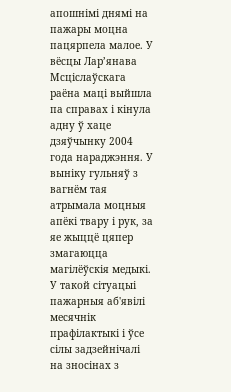апошнімі днямі на пажары моцна пацярпела малое. У вёсцы Лар’янава Мсціслаўскага раёна маці выйшла па справах і кінула адну ў хаце дзяўчынку 2004 года нараджэння. У выніку гульняў з вагнём тая атрымала моцныя апёкі твару і рук, за яе жыццё цяпер змагаюцца магілёўскія медыкі. У такой сітуацыі пажарныя аб'явілі месячнік прафілактыкі і ўсе сілы задзейнічалі на зносінах з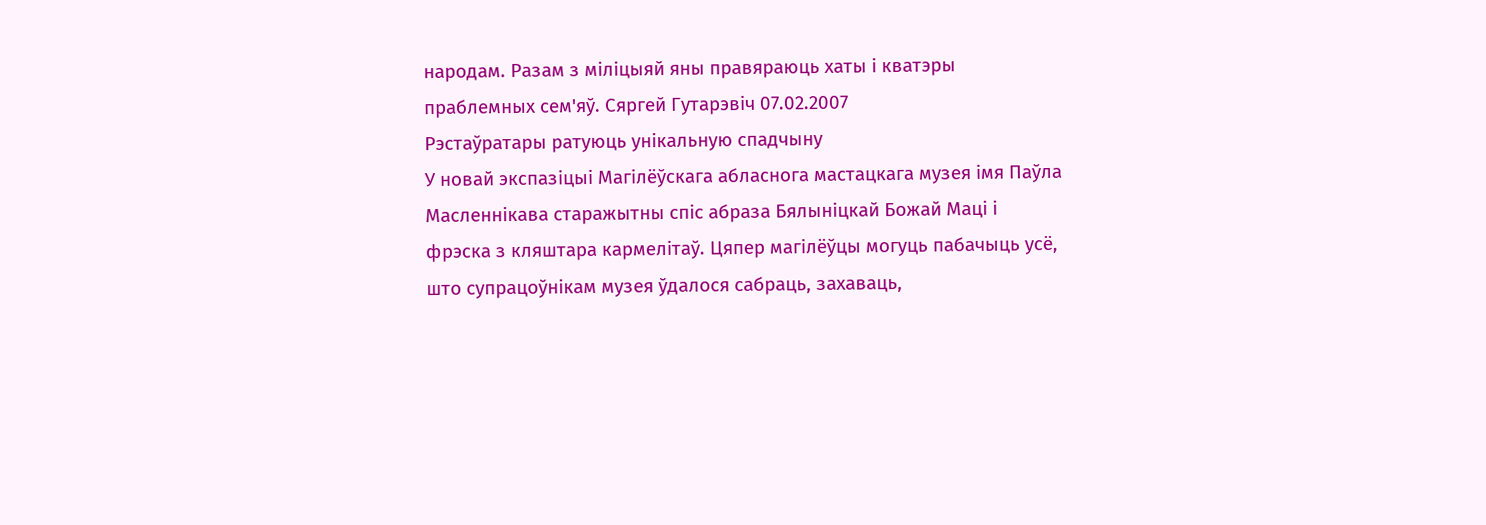народам. Разам з міліцыяй яны правяраюць хаты і кватэры праблемных сем'яў. Сяргей Гутарэвіч 07.02.2007
Рэстаўратары ратуюць унікальную спадчыну
У новай экспазіцыі Магілёўскага абласнога мастацкага музея імя Паўла Масленнікава старажытны спіс абраза Бялыніцкай Божай Маці і фрэска з кляштара кармелітаў. Цяпер магілёўцы могуць пабачыць усё, што супрацоўнікам музея ўдалося сабраць, захаваць,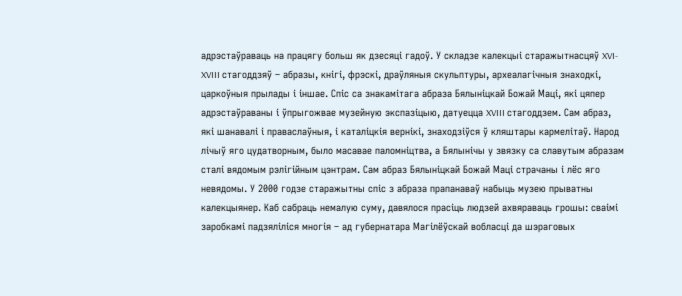адрэстаўраваць на працягу больш як дзесяці гадоў. У складзе калекцыі старажытнасцяў XVI-XVIII стагоддзяў – абразы, кнігі, фрэскі, драўляныя скульптуры, археалагічныя знаходкі, царкоўныя прылады і іншае. Спіс са знакамітага абраза Бялыніцкай Божай Маці, які цяпер адрэстаўраваны і ўпрыгожвае музейную экспазіцыю, датуецца XVIII стагоддзем. Сам абраз, які шанавалі і праваслаўныя, і каталіцкія вернікі, знаходзіўся ў кляштары кармелітаў. Народ лічыў яго цудатворным, было масавае паломніцтва, а Бялынічы у звязку cа славутым абразам сталі вядомым рэлігійным цэнтрам. Сам абраз Бялыніцкай Божай Маці страчаны і лёс яго невядомы. У 2000 годзе старажытны спіс з абраза прапанаваў набыць музею прыватны калекцыянер. Каб сабраць немалую суму, давялося прасіць людзей ахвяраваць грошы: сваімі заробкамі падзяліліся многія – ад губернатара Магілёўскай вобласці да шэраговых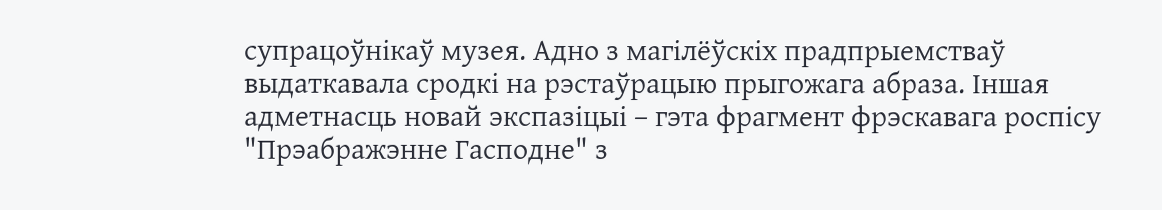супрацоўнікаў музея. Адно з магілёўскіх прадпрыемстваў выдаткавала сродкі на рэстаўрацыю прыгожага абраза. Іншая адметнасць новай экспазіцыі – гэта фрагмент фрэскавага роспісу "Прэабражэнне Гасподне" з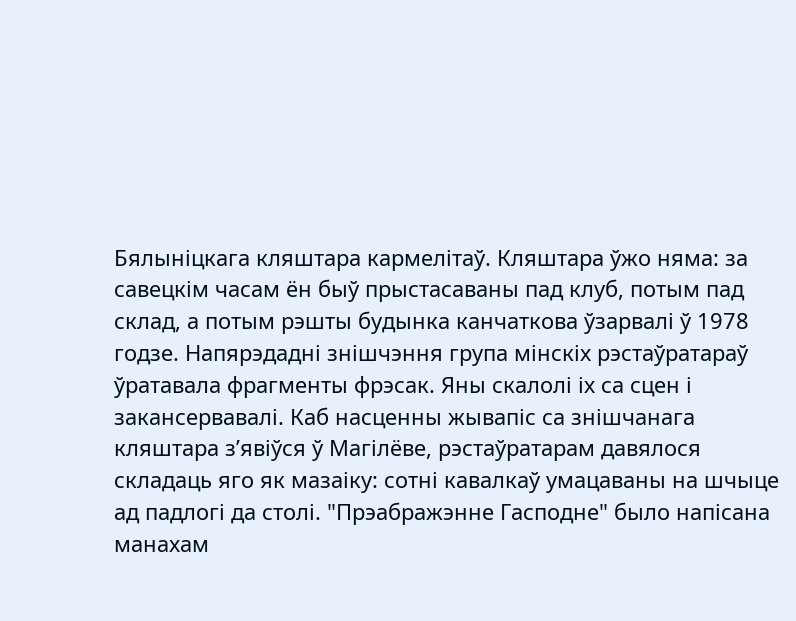Бялыніцкага кляштара кармелітаў. Кляштара ўжо няма: за савецкім часам ён быў прыстасаваны пад клуб, потым пад склад, а потым рэшты будынка канчаткова ўзарвалі ў 1978 годзе. Напярэдадні знішчэння група мінскіх рэстаўратараў ўратавала фрагменты фрэсак. Яны скалолі іх са сцен і закансервавалі. Каб насценны жывапіс са знішчанага кляштара з’явіўся ў Магілёве, рэстаўратарам давялося складаць яго як мазаіку: сотні кавалкаў умацаваны на шчыце ад падлогі да столі. "Прэабражэнне Гасподне" было напісана манахам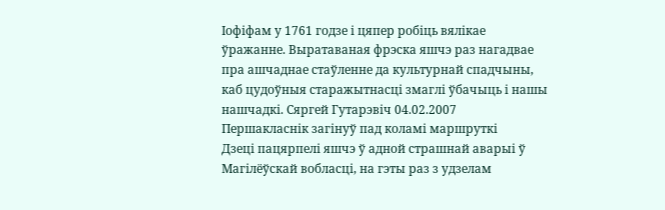Іофіфам у 1761 годзе і цяпер робіць вялікае ўражанне. Выратаваная фрэска яшчэ раз нагадвае пра ашчаднае стаўленне да культурнай спадчыны, каб цудоўныя старажытнасці змаглі ўбачыць і нашы нашчадкі. Сяргей Гутарэвіч 04.02.2007
Першакласнік загінуў пад коламі маршруткі
Дзеці пацярпелі яшчэ ў адной страшнай аварыі ў Магілёўскай вобласці, на гэты раз з удзелам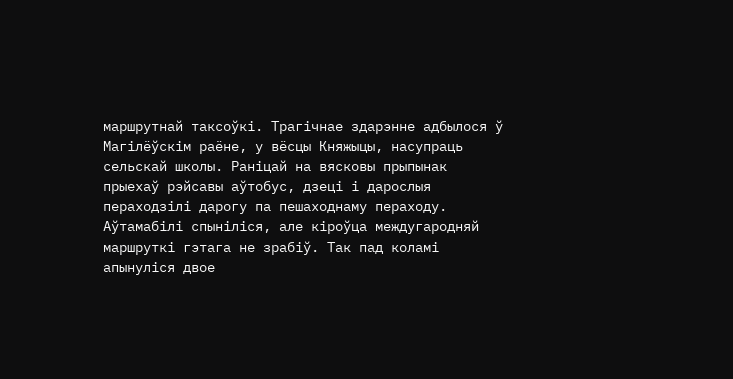маршрутнай таксоўкі. Трагічнае здарэнне адбылося ў Магілёўскім раёне, у вёсцы Княжыцы, насупраць сельскай школы. Раніцай на вясковы прыпынак прыехаў рэйсавы аўтобус, дзеці і дарослыя пераходзілі дарогу па пешаходнаму пераходу. Аўтамабілі спыніліся, але кіроўца междугародняй маршруткі гэтага не зрабіў. Так пад коламі апынуліся двое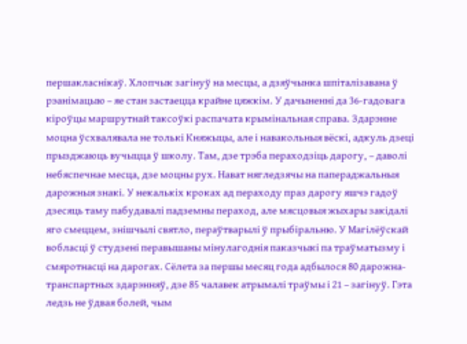першакласнікаў. Хлопчык загінуў на месцы, а дзяўчынка шпіталізавана ў рэанімацыю – яе стан застаецца крайне цяжкім. У дачыненні да 36-гадовага кіроўцы маршрутнай таксоўкі распачата крымінальная справа. Здарэнне моцна ўсхвалявала не толькі Княжыцы, але і навакольныя вёскі, адкуль дзеці прызджаюць вучыцца ў школу. Там, дзе трэба пераходзіць дарогу, – даволі небяспечнае месца, дзе моцны рух. Нават нягледзячы на папераджальныя дарожныя знакі. У некалькіх кроках ад пераходу праз дарогу яшчэ гадоў дзесяць таму пабудавалі падземны пераход, але мясцовыя жыхары закідалі яго смеццем, знішчылі святло, пераўтварылі ў прыбіральню. У Магілёўскай вобласці ў студзені перавышаны мінулагоднія паказчыкі па траўматызму і смяротнасці на дарогах. Сёлета за першы месяц года адбылося 80 дарожна-транспартных здарэнняў, дзе 85 чалавек атрымалі траўмы і 21 – загінуў. Гэта ледзь не ўдвая болей, чым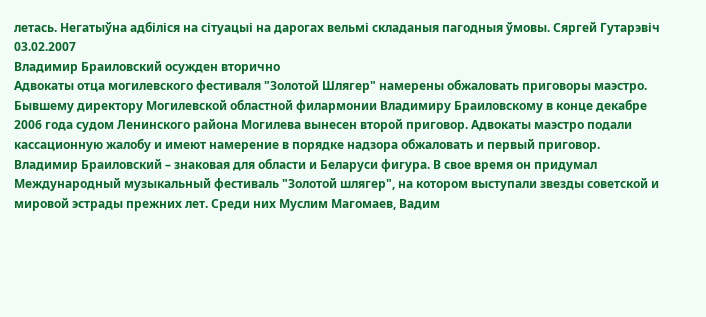летась. Негатыўна адбіліся на сітуацыі на дарогах вельмі складаныя пагодныя ўмовы. Сяргей Гутарэвіч 03.02.2007
Владимир Браиловский осужден вторично
Адвокаты отца могилевского фестиваля "Золотой Шлягер" намерены обжаловать приговоры маэстро. Бывшему директору Могилевской областной филармонии Владимиру Браиловскому в конце декабре 2006 года судом Ленинского района Могилева вынесен второй приговор. Адвокаты маэстро подали кассационную жалобу и имеют намерение в порядке надзора обжаловать и первый приговор. Владимир Браиловский – знаковая для области и Беларуси фигура. В свое время он придумал Международный музыкальный фестиваль "Золотой шлягер", на котором выступали звезды советской и мировой эстрады прежних лет. Среди них Муслим Магомаев, Вадим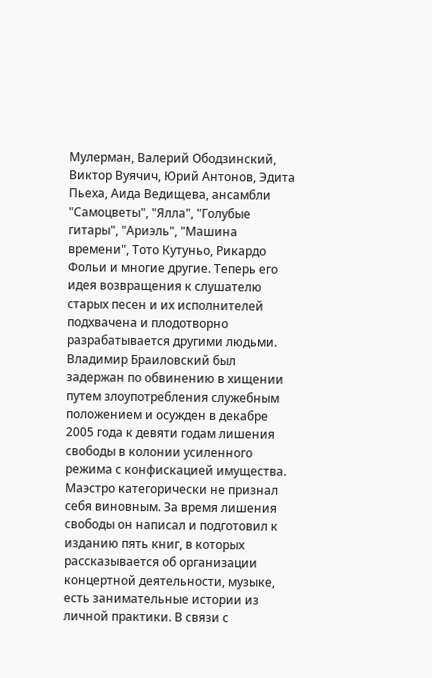Мулерман, Валерий Ободзинский, Виктор Вуячич, Юрий Антонов, Эдита Пьеха, Аида Ведищева, ансамбли "Самоцветы", "Ялла", "Голубые гитары", "Ариэль", "Машина времени", Тото Кутуньо, Рикардо Фольи и многие другие. Теперь его идея возвращения к слушателю старых песен и их исполнителей подхвачена и плодотворно разрабатывается другими людьми. Владимир Браиловский был задержан по обвинению в хищении путем злоупотребления служебным положением и осужден в декабре 2005 года к девяти годам лишения свободы в колонии усиленного режима с конфискацией имущества. Маэстро категорически не признал себя виновным. За время лишения свободы он написал и подготовил к изданию пять книг, в которых рассказывается об организации концертной деятельности, музыке, есть занимательные истории из личной практики. В связи с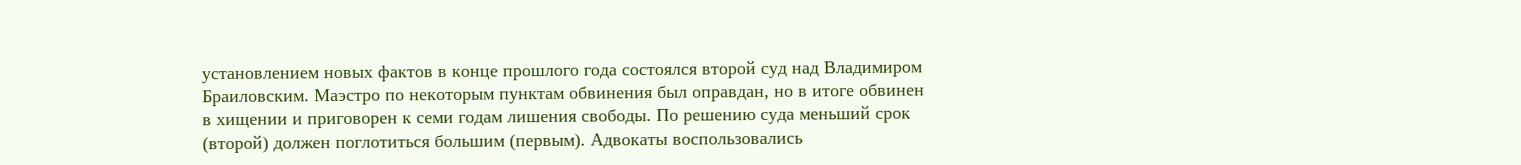установлением новых фактов в конце прошлого года состоялся второй суд над Владимиром Браиловским. Маэстро по некоторым пунктам обвинения был оправдан, но в итоге обвинен в хищении и приговорен к семи годам лишения свободы. По решению суда меньший срок (второй) должен поглотиться большим (первым). Адвокаты воспользовались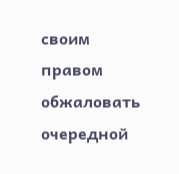своим правом обжаловать очередной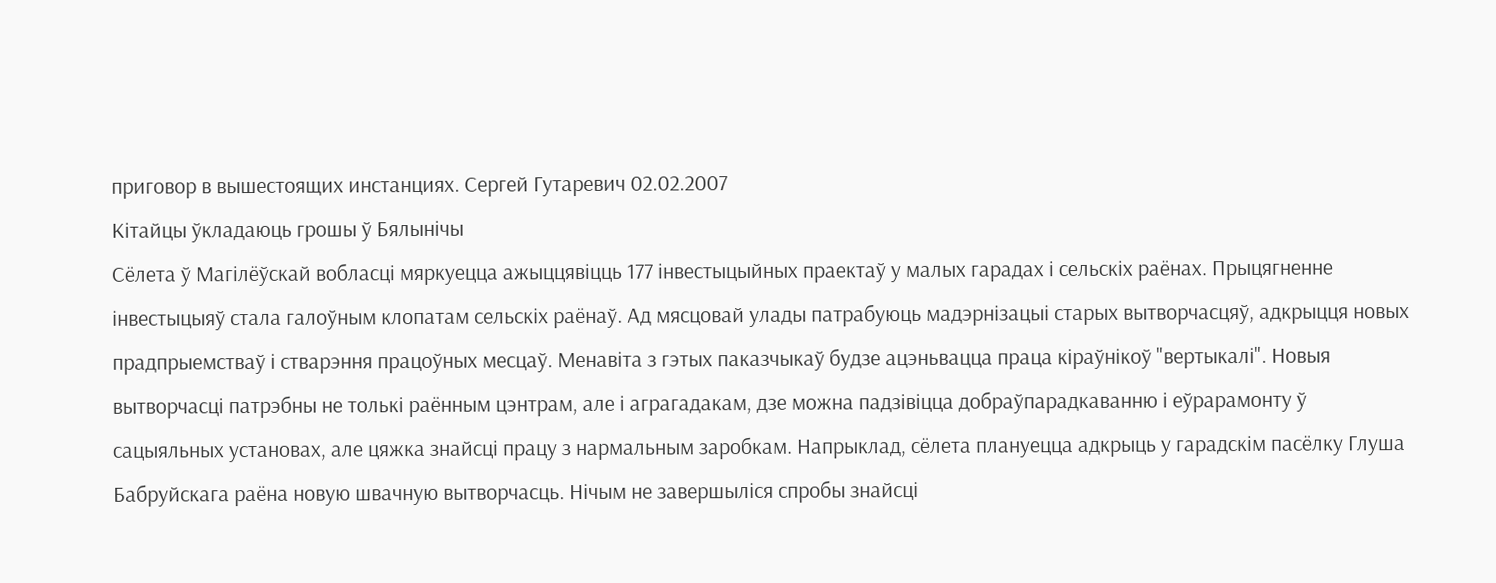приговор в вышестоящих инстанциях. Сергей Гутаревич 02.02.2007
Кітайцы ўкладаюць грошы ў Бялынічы
Сёлета ў Магілёўскай вобласці мяркуецца ажыццявіцць 177 інвестыцыйных праектаў у малых гарадах і сельскіх раёнах. Прыцягненне інвестыцыяў стала галоўным клопатам сельскіх раёнаў. Ад мясцовай улады патрабуюць мадэрнізацыі старых вытворчасцяў, адкрыцця новых прадпрыемстваў і стварэння працоўных месцаў. Менавіта з гэтых паказчыкаў будзе ацэньвацца праца кіраўнікоў "вертыкалі". Новыя вытворчасці патрэбны не толькі раённым цэнтрам, але і аграгадакам, дзе можна падзівіцца добраўпарадкаванню і еўрарамонту ў сацыяльных установах, але цяжка знайсці працу з нармальным заробкам. Напрыклад, сёлета плануецца адкрыць у гарадскім пасёлку Глуша Бабруйскага раёна новую швачную вытворчасць. Нічым не завершыліся спробы знайсці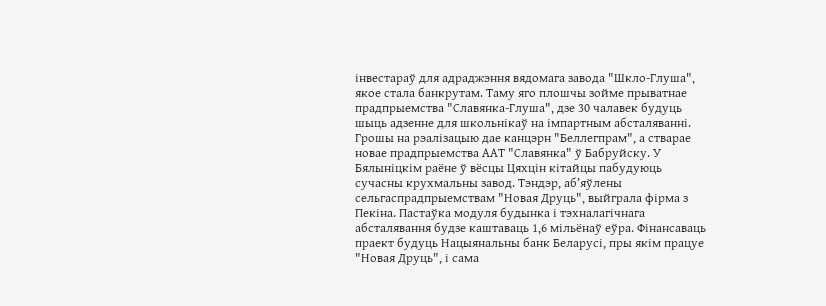інвестараў для адраджэння вядомага завода "Шкло-Глуша", якое стала банкрутам. Таму яго плошчы зойме прыватнае прадпрыемства "Славянка-Глуша", дзе 30 чалавек будуць шыць адзенне для школьнікаў на імпартным абсталяванні. Грошы на рэалізацыю дае канцэрн "Беллегпрам", а стварае новае прадпрыемства ААТ "Славянка" ў Бабруйску. У Бялыніцкім раёне ў вёсцы Цяхцін кітайцы пабудуюць сучасны крухмальны завод. Тэндэр, аб’яўлены сельгаспрадпрыемствам "Новая Друць", выйграла фірма з Пекіна. Пастаўка модуля будынка і тэхналагічнага абсталявання будзе каштаваць 1,6 мільёнаў еўра. Фінансаваць праект будуць Нацыянальны банк Беларусі, пры якім працуе "Новая Друць", і сама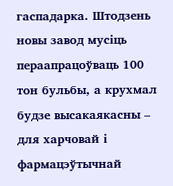гаспадарка. Штодзень новы завод мусіць пераапрацоўваць 100 тон бульбы, а крухмал будзе высакаякасны – для харчовай і фармацэўтычнай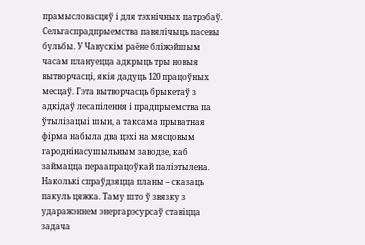прамысловасцяў і для тэхнічных патрэбаў. Сельгаспрадпрыемства павялічыць пасевы бульбы. У Чавускім раёне бліжэйшым часам плануецца адкрыць тры новыя вытворчасці, якія дадуць 120 працоўных месцаў. Гэта вытворчасць брыкетаў з адкідаў лесапілення і прадпрыемства па ўтылізацыі шын, а таксама прыватная фірма набыла два цэхі на мясцовым гароднінасушыльным заводзе, каб займацца пераапрацоўкай паліэтылена. Наколькі спраўдзяцца планы – сказаць пакуль цяжка. Таму што ў звязку з ударажэннем энергарэсурсаў ставіцца задача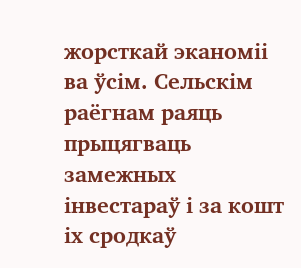жорсткай эканоміі ва ўсім. Сельскім раёгнам раяць прыцягваць замежных інвестараў і за кошт іх сродкаў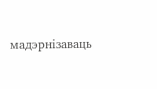мадэрнізаваць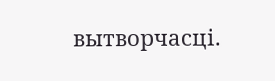вытворчасці.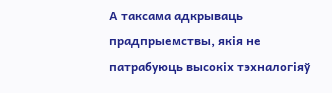А таксама адкрываць прадпрыемствы, якія не патрабуюць высокіх тэхналогіяў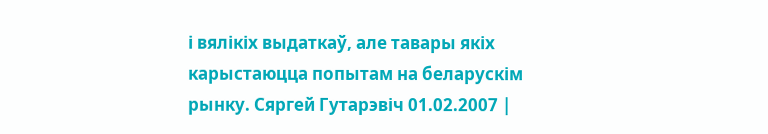і вялікіх выдаткаў, але тавары якіх карыстаюцца попытам на беларускім рынку. Сяргей Гутарэвіч 01.02.2007 |